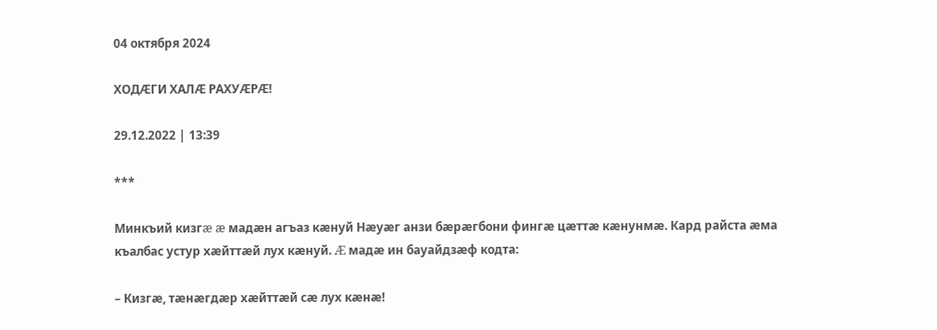04 октября 2024

ХОДÆГИ ХАЛÆ РАХУÆРÆ!

29.12.2022 | 13:39

***

Минкъий кизгæ æ мадæн агъаз кæнуй Нæуæг анзи бæрæгбони фингæ цæттæ кæнунмæ. Кард райста æма къалбас устур хæйттæй лух кæнуй. Æ мадæ ин бауайдзæф кодта:

– Кизгæ, тæнæгдæр хæйттæй сæ лух кæнæ!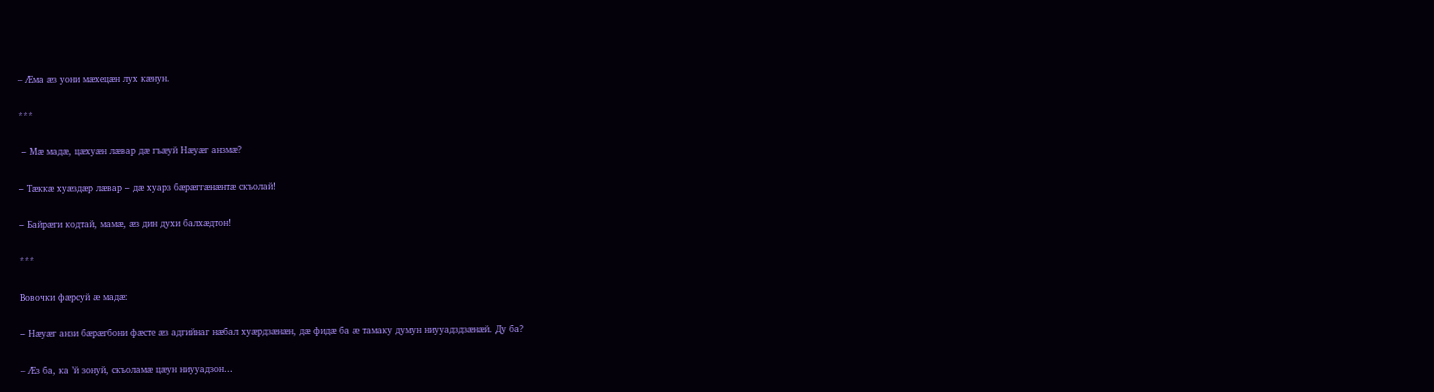– Æма æз уони мæхецæн лух кæнун.

***

 – Мæ мадæ, цæхуæн лæвар дæ гъæуй Нæуæг анзмæ?

– Тæккæ хуæздæр лæвар – дæ хуарз бæрæггæнæнтæ скъолай!

– Байрæги кодтай, мамæ, æз дин духи балхæдтон!

***

Вовочки фæрсуй æ мадæ:

– Нæуæг анзи бæрæгбони фæсте æз адгийнаг нæбал хуæрдзæнæн, дæ фидæ ба æ тамаку думун ниууадздзæнæй. Ду ба?

– Æз ба, ка ’й зонуй, скъоламæ цæун ниууадзон…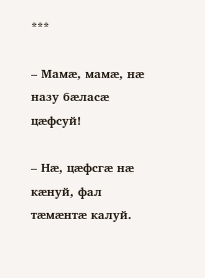***

– Мамæ, мамæ, нæ назу бæласæ цæфсуй!

– Нæ, цæфсгæ нæ кæнуй, фал тæмæнтæ калуй.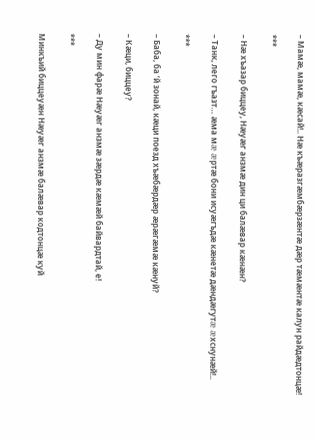– Мамæ, мамæ, кæсай!.. Нæ къæразгæмбæрзæнтæ дæр тæмæнтæ калун райдæдтонцæ!

***

– Нæ хъазар биццеу, Нæуæг анзмæ дин ци балæвар кæнæн?

– Танк, лего гъазт… æма мæ æртæ бони исуæгъдæ кæнетæ дæндæгутæ æхснунæй!..

***

– Баба, ба ’й зонай, кæци поезд хъæбæрдæр æрæгæмæ кæнуй?

– Кæци, биццеу?

– Ду мин фарæ Нæуæг анзмæ зæрдæ кæмæй байвардтай, е!

***

Минкъий биццеуæн Нæуæг анзмæ балæвар кодтонцæ куй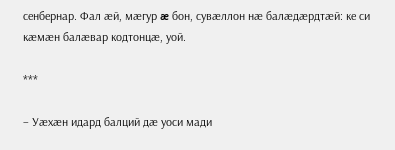сенбернар. Фал æй, мæгур æ бон, сувæллон нæ балæдæрдтæй: ке си кæмæн балæвар кодтонцæ, уой.

***

– Уæхæн идард балций дæ уоси мади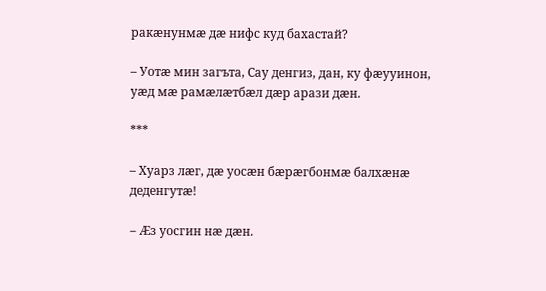ракæнунмæ дæ нифс куд бахастай?

– Уотæ мин загъта, Сау денгиз, дан, ку фæууинон, уæд мæ рамæлæтбæл дæр арази дæн.

***

– Хуарз лæг, дæ уосæн бæрæгбонмæ балхæнæ деденгутæ!

– Æз уосгин нæ дæн.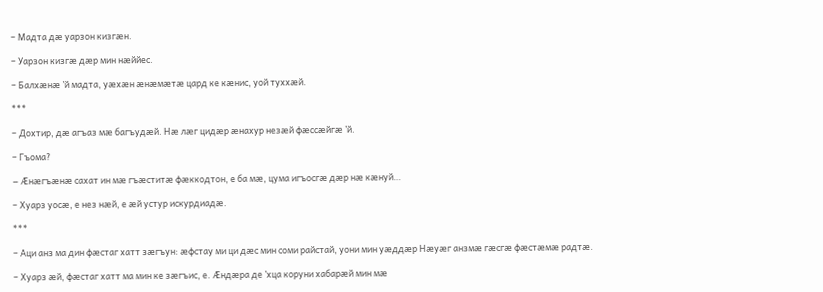– Мадта дæ уарзон кизгæн.

– Уарзон кизгæ дæр мин нæййес.

– Балхæнæ ’й мадта, уæхæн æнæмæтæ цард ке кæнис, уой туххæй.

***

– Дохтир, дæ агъаз мæ багъудæй. Нæ лæг цидæр æнахур незæй фæссæйгæ ’й.

– Гъома?

– Æнæгъæнæ сахат ин мæ гъæститæ фæккодтон, е ба мæ, цума игъосгæ дæр нæ кæнуй…

– Хуарз уосæ, е нез нæй, е æй устур искурдиадæ.

***

– Аци анз ма дин фæстаг хатт зæгъун: æфстау ми ци дæс мин соми райстай, уони мин уæддæр Нæуæг анзмæ гæсгæ фæстæмæ радтæ.

– Хуарз æй, фæстаг хатт ма мин ке зæгъис, е. Æндæра де ’хца коруни хабарæй мин мæ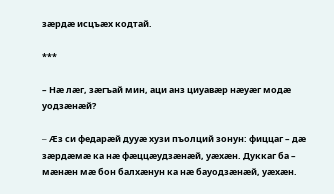зæрдæ исцъæх кодтай.

***

– Нæ лæг, зæгъай мин, аци анз циуавæр нæуæг модæ уодзæнæй?

– Æз си федарæй дууæ хузи пъолций зонун: фиццаг – дæ зæрдæмæ ка нæ фæццæудзæнæй, уæхæн. Дуккаг ба – мæнæн мæ бон балхæнун ка нæ бауодзæнæй, уæхæн.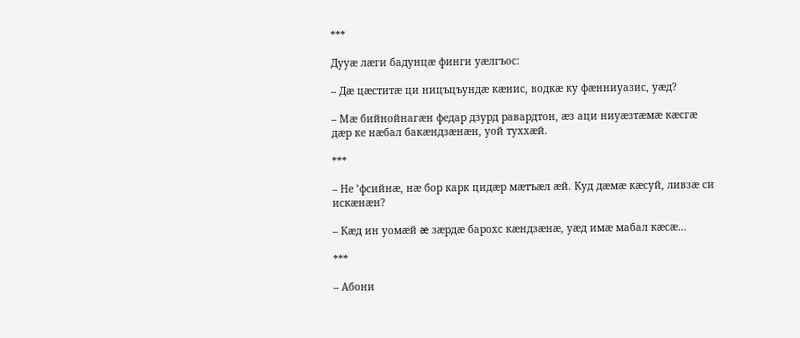***

Дууæ лæги бадунцæ финги уæлгъос:

– Дæ цæститæ ци ницъцъундæ кæнис, водкæ ку фæнниуазис, уæд?

– Мæ бийнойнагæн федар дзурд равардтон, æз аци ниуæзтæмæ кæсгæ дæр ке нæбал бакæндзæнæн, уой туххæй.

***

– Не ’фсийнæ, нæ бор карк цидæр мæтъæл æй. Куд дæмæ кæсуй, ливзæ си искæнæн?

– Кæд ин уомæй æ зæрдæ барохс кæндзæнæ, уæд имæ мабал кæсæ…

***

– Абони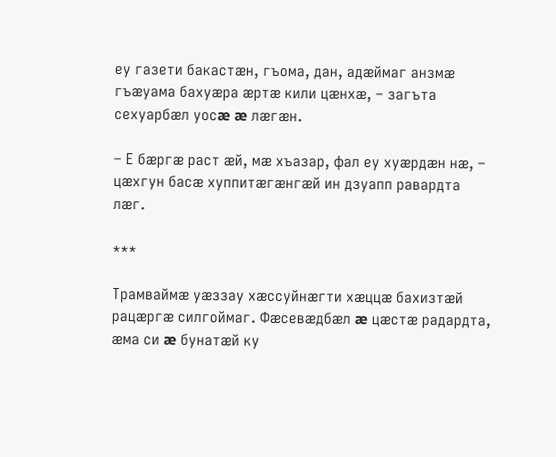еу газети бакастæн, гъома, дан, адæймаг анзмæ гъæуама бахуæра æртæ кили цæнхæ, – загъта сехуарбæл уосæ æ лæгæн.

– Е бæргæ раст æй, мæ хъазар, фал еу хуæрдæн нæ, – цæхгун басæ хуппитæгæнгæй ин дзуапп равардта лæг.

***

Трамваймæ уæззау хæссуйнæгти хæццæ бахизтæй рацæргæ силгоймаг. Фæсевæдбæл æ цæстæ радардта, æма си æ бунатæй ку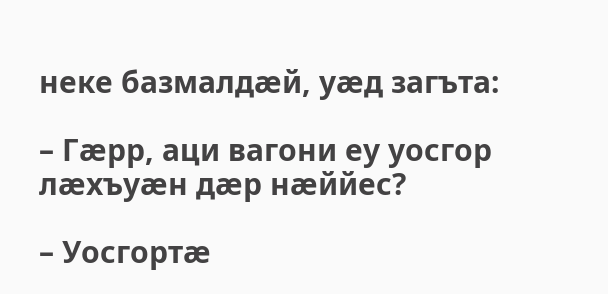неке базмалдæй, уæд загъта:

– Гæрр, аци вагони еу уосгор лæхъуæн дæр нæййес?

– Уосгортæ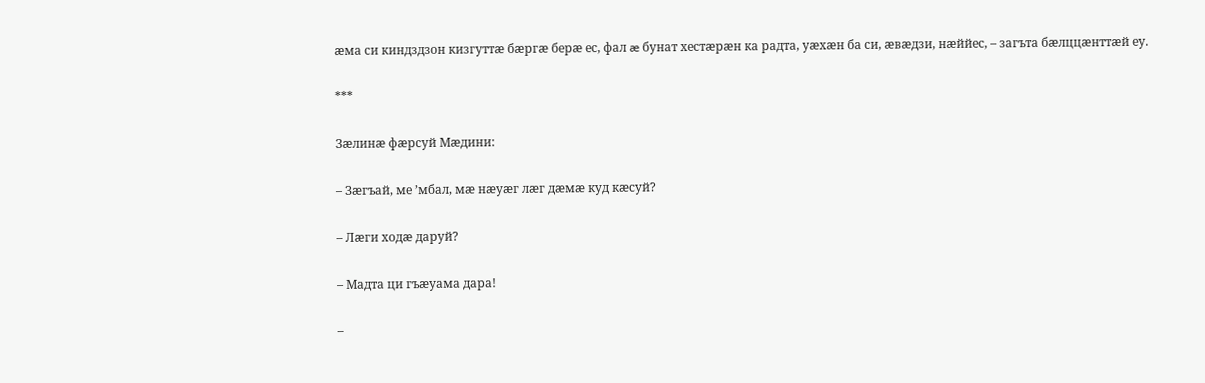æма си киндздзон кизгуттæ бæргæ берæ ес, фал æ бунат хестæрæн ка радта, уæхæн ба си, æвæдзи, нæййес, – загъта бæлццæнттæй еу.

***

Зæлинæ фæрсуй Мæдини:

– Зæгъай, ме ’мбал, мæ нæуæг лæг дæмæ куд кæсуй?

– Лæги ходæ даруй?

– Мадта ци гъæуама дара!

–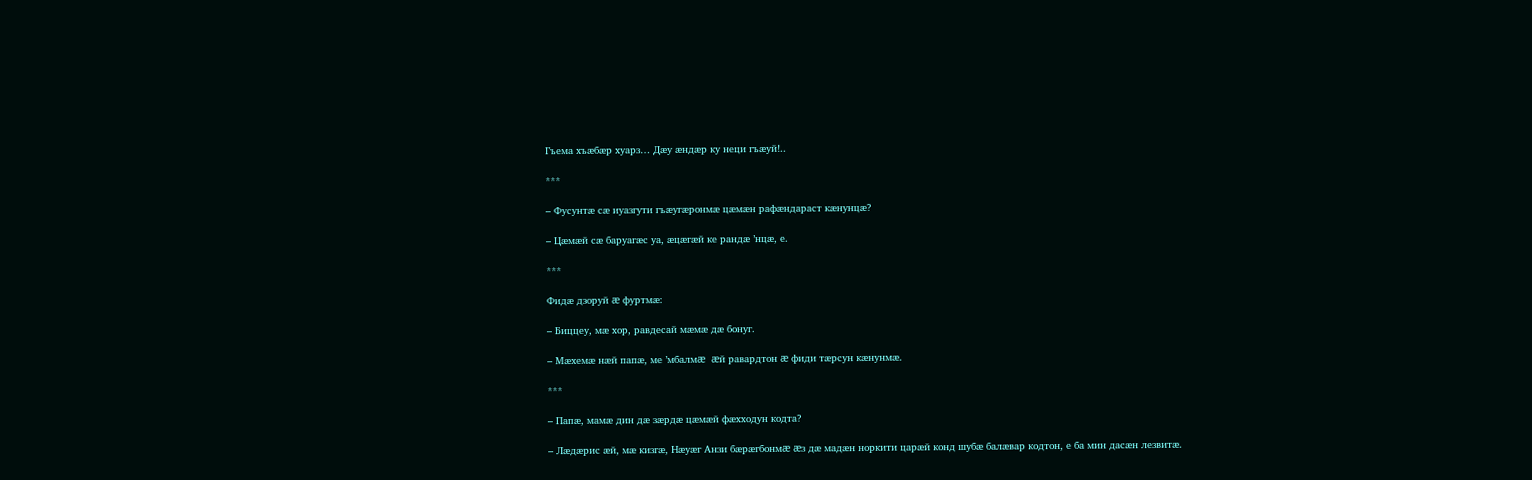Гъема хъæбæр хуарз… Дæу æндæр ку неци гъæуй!..

***

– Фусунтæ сæ иуазгути гъæугæронмæ цæмæн рафæндараст кæнунцæ?

– Цæмæй сæ баруагæс уа, æцæгæй ке рандæ ’нцæ, е.

***

Фидæ дзоруй æ фуртмæ:

– Биццеу, мæ хор, равдесай мæмæ дæ бонуг.

– Мæхемæ нæй папæ, ме ’мбалмæ  æй равардтон æ фиди тæрсун кæнунмæ.

***

– Папæ, мамæ дин дæ зæрдæ цæмæй фæхходун кодта?

– Лæдæрис æй, мæ кизгæ, Нæуæг Анзи бæрæгбонмæ æз дæ мадæн норкити царæй конд шубæ балæвар кодтон, е ба мин дасæн лезвитæ.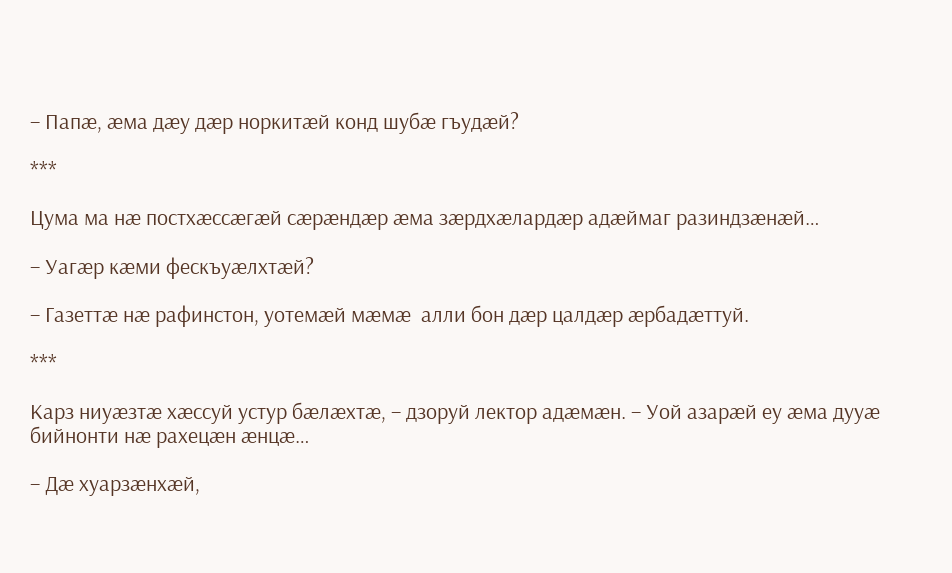– Папæ, æма дæу дæр норкитæй конд шубæ гъудæй?

***

Цума ма нæ постхæссæгæй сæрæндæр æма зæрдхæлардæр адæймаг разиндзæнæй…

– Уагæр кæми фескъуæлхтæй?

– Газеттæ нæ рафинстон, уотемæй мæмæ  алли бон дæр цалдæр æрбадæттуй.

***

Карз ниуæзтæ хæссуй устур бæлæхтæ, – дзоруй лектор адæмæн. – Уой азарæй еу æма дууæ бийнонти нæ рахецæн æнцæ…

– Дæ хуарзæнхæй,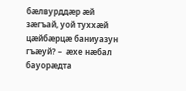бæлвурддæр æй зæгъай, уой туххæй цæйбæрцæ баниуазун гъæуй? –  æхе нæбал бауорæдта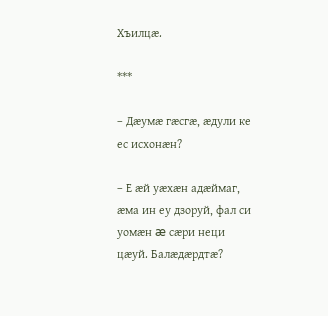Хъилцæ.

***

– Дæумæ гæсгæ, æдули ке ес исхонæн?

– Е æй уæхæн адæймаг, æма ин еу дзоруй, фал си уомæн æ сæри неци цæуй. Балæдæрдтæ?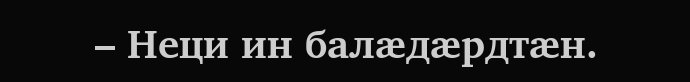– Неци ин балæдæрдтæн.